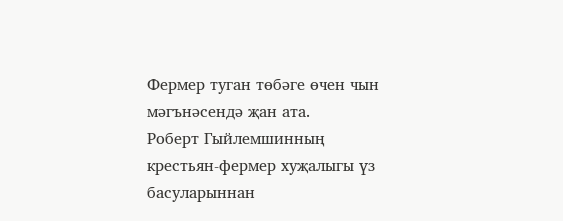Фермер туган төбәге өчен чын мәгънәсендә җан ата.
Роберт Гыйлемшинның крестьян-фермер хуҗалыгы үз басуларыннан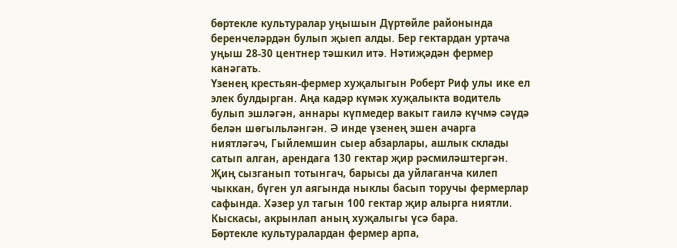бөртекле культуралар уңышын Дүртөйле районында беренчеләрдән булып җыеп алды. Бер гектардан уртача уңыш 28-30 центнер тәшкил итә. Нәтиҗәдән фермер канәгать.
Үзенең крестьян-фермер хуҗалыгын Роберт Риф улы ике ел элек булдырган. Аңа кадәр күмәк хуҗалыкта водитель булып эшләгән, аннары күпмедер вакыт гаилә күчмә сәүдә белән шөгыльләнгән. Ә инде үзенең эшен ачарга ниятләгәч, Гыйлемшин сыер абзарлары, ашлык склады сатып алган, арендага 130 гектар җир рәсмиләштергән. Җиң сызганып тотынгач, барысы да уйлаганча килеп чыккан, бүген ул аягында ныклы басып торучы фермерлар сафында. Хәзер ул тагын 100 гектар җир алырга ниятли. Кыскасы, акрынлап аның хуҗалыгы үсә бара.
Бөртекле культуралардан фермер арпа,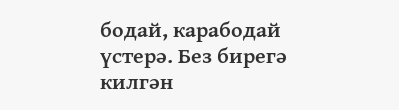бодай, карабодай үстерә. Без бирегә килгән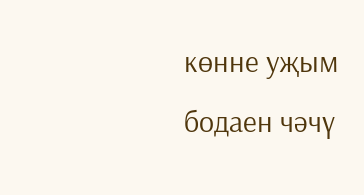көнне уҗым бодаен чәчү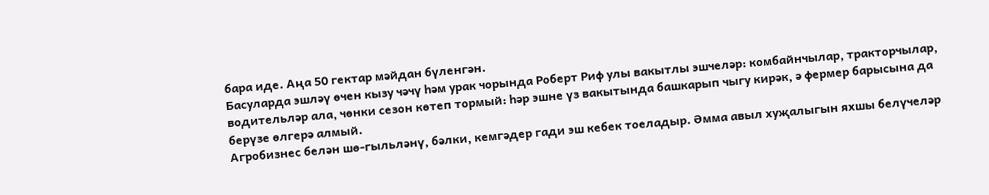бара иде. Аңа 50 гектар мәйдан бүленгән.
Басуларда эшләү өчен кызу чәчү һәм урак чорында Роберт Риф улы вакытлы эшчеләр: комбайнчылар, тракторчылар, водительләр ала, чөнки сезон көтеп тормый: һәр эшне үз вакытында башкарып чыгу кирәк, ә фермер барысына да берүзе өлгерә алмый.
Агробизнес белән шө-гыльләнү, бәлки, кемгәдер гади эш кебек тоеладыр. Әмма авыл хуҗалыгын яхшы белүчеләр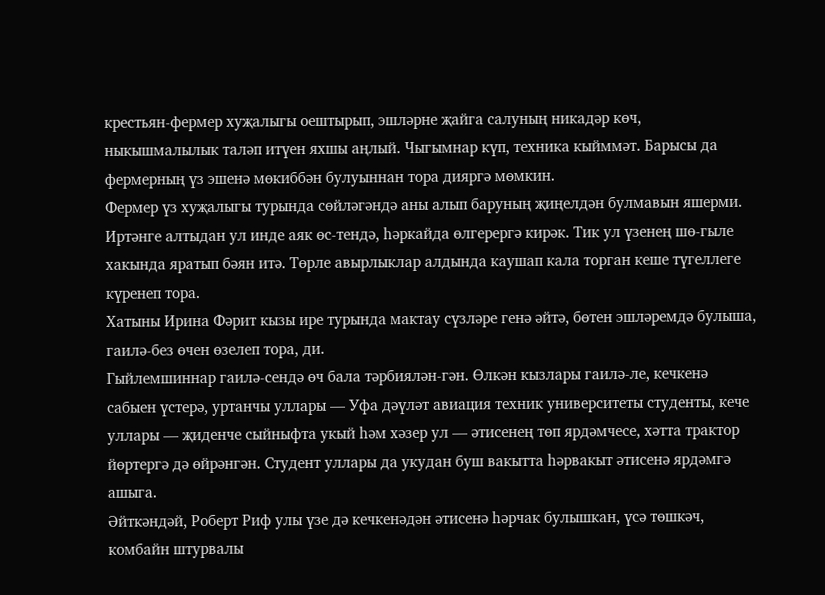крестьян-фермер хуҗалыгы оештырып, эшләрне җайга салуның никадәр көч, ныкышмалылык таләп итүен яхшы аңлый. Чыгымнар күп, техника кыйммәт. Барысы да фермерның үз эшенә мөкиббән булуыннан тора дияргә мөмкин.
Фермер үз хуҗалыгы турында сөйләгәндә аны алып баруның җиңелдән булмавын яшерми. Иртәнге алтыдан ул инде аяк өс-тендә, һәркайда өлгерергә кирәк. Тик ул үзенең шө-гыле хакында яратып бәян итә. Төрле авырлыклар алдында каушап кала торган кеше түгеллеге күренеп тора.
Хатыны Ирина Фәрит кызы ире турында мактау сүзләре генә әйтә, бөтен эшләремдә булыша, гаилә-без өчен өзелеп тора, ди.
Гыйлемшиннар гаилә-сендә өч бала тәрбиялән-гән. Өлкән кызлары гаилә-ле, кечкенә сабыен үстерә, уртанчы уллары — Уфа дәүләт авиация техник университеты студенты, кече уллары — җиденче сыйныфта укый һәм хәзер ул — әтисенең төп ярдәмчесе, хәтта трактор йөртергә дә өйрәнгән. Студент уллары да укудан буш вакытта һәрвакыт әтисенә ярдәмгә ашыга.
Әйткәндәй, Роберт Риф улы үзе дә кечкенәдән әтисенә һәрчак булышкан, үсә төшкәч, комбайн штурвалы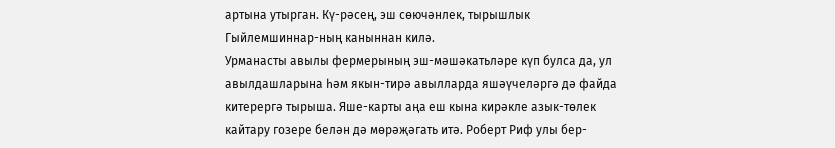артына утырган. Кү-рәсең, эш сөючәнлек, тырышлык Гыйлемшиннар-ның каныннан килә.
Урманасты авылы фермерының эш-мәшәкатьләре күп булса да, ул авылдашларына һәм якын-тирә авылларда яшәүчеләргә дә файда китерергә тырыша. Яше-карты аңа еш кына кирәкле азык-төлек кайтару гозере белән дә мөрәҗәгать итә. Роберт Риф улы бер-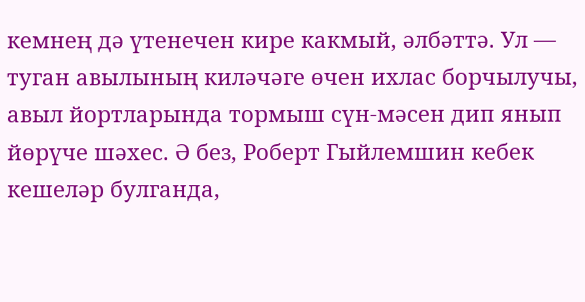кемнең дә үтенечен кире какмый, әлбәттә. Ул — туган авылының киләчәге өчен ихлас борчылучы, авыл йортларында тормыш сүн-мәсен дип янып йөрүче шәхес. Ә без, Роберт Гыйлемшин кебек кешеләр булганда,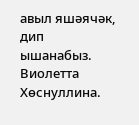авыл яшәячәк, дип ышанабыз.
Виолетта Хөснуллина.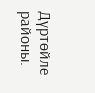Дүртөйле районы.